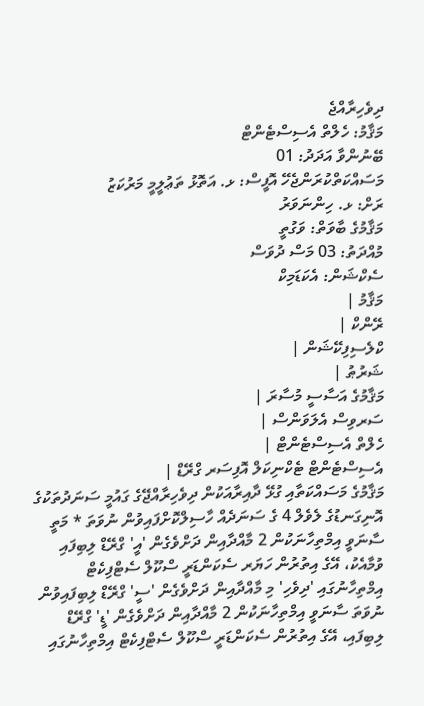ދިވެހިރާއްޖެ
މަޤާމު: ހެލްތް އެސިސްޓެންޓް
ބޭނުންވާ އަދަދު: 01
މަސައްކަތްކުރަންޖެހޭ އޮފީސް: ޅ. އަތޮޅު ތަޢުލީމީ މަރުކަޒު
ރަށް: ޅ. ހިންނަވަރު
މަޤާމުގެ ބާވަތް: ވަގުތީ
މުއްދަތު: 03 މަސް ދުވަސް
ސެކްޝަން: އެކަޑަމިކް
މަޤާމު |
ރޭންކް |
ކްލެސިފިކޭޝަން |
ޝަރުޠު |
މަޤާމުގެ އަސާސީ މުސާރަ |
ސަރވިސް އެލަވަންސް |
ހެލްތް އެސިސްޓެންޓް |
އެސިސްޓެންޓް ޓެކްނިކަލް އޮފިސަރ ގްރޭޑް |
މަޤާމުގެ މަސައްކަތާއި ގުޅޭ ދާއިރާއަކުން ދިވެހިރާއްޖޭގެ ގައުމީ ސަނަދުތަކުގެ އޮނިގަނޑުގެ ލެވެލް 4 ގެ ސަނަދެއް ހާސިލްކޮށްފައިވުން ނުވަތަ * މަތީ ސާނަވީ އިމްތިހާނަކުން 2 މާއްދާއިން ދަށްވެގެން 'އީ' ގްރޭޑް ލިބިފައި ވުމާއެކު، އޭގެ އިތުރުން ހަޔަރ ސެކަންޑަރީ ސްކޫލް ސެޓްފިކެޓް އިމްތިހާނުގައި 'ދިވެހި' މި މާއްދާއިން ދަށްވެގެން 'ސީ' ގްރޭޑް ލިބިފައިވުން ނުވަތަ ސާނަވީ އިމްތިހާނަކުން 2 މާއްދާއިން ދަށްވެގެން 'ޑީ' ގްރޭޑް ލިބިފައި، އޭގެ އިތުރުން ސެކަންޑަރީ ސްކޫލް ސެޓްފިކެޓް އިމްތިހާނުގައި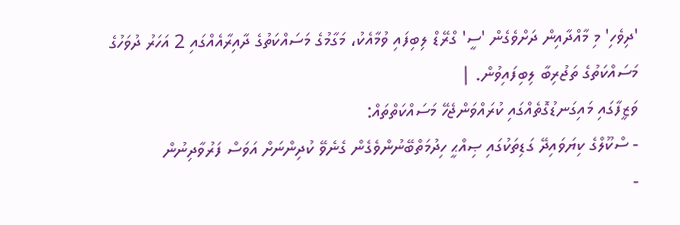'ދިވެހި' މި މާއްދާއިން ދަށްވެގެން 'ސީ' ގްރޭޑް ލިބިފައި ވުމާއެކު، މަގާމުގެ މަސައްކަތުގެ ދާއިރާއެއްގައި 2 އަހަރު ދުވަހުގެ މަސައްކަތުގެ ތަޖުރިބާ ލިބިފައިވުން. |
ވަޒީފާގައި މައިގަނޑުގޮތެއްގައި ކުރައްވަންޖެހޭ މަސައްކަތްތައް:
- ސްކޫލްގެ ކިޔަވައިދޭ ގަޑިތަކުގައި ޞިއްޙީ ހިދުމަތްބޭނުންވެގެން ގެނެވޭ ކުދިންނަށް އަވަސް ފަރުވާދިނުން
-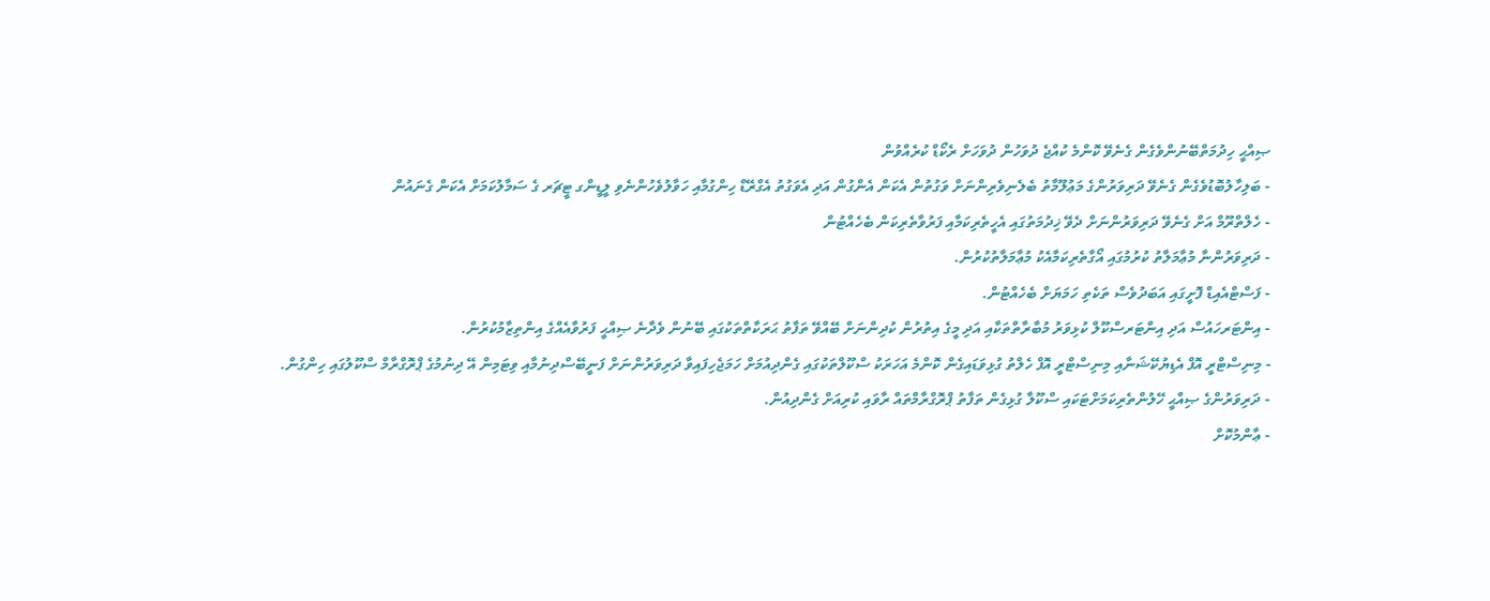ޞިއްޙީ ހިދުމަތްބޭނުންވެގެން ގެނެވޭ ކޮންމެ ކުއްޖެ ދުވަހުން ދުވަހަށް ރެކޯޑް ކުރެއްވުން
- ބަލިހާލުބޮޑުވެގެން ގެނެވޭ ދަރިވަރުންގެ މަޢުލޫމާތު ބެލެނިވެރިންނަށް ވަގުތުން އެކަން އެންގުން އަދި އެވަގުތު އެގްރޭޑް ހިންގުމާއި ހަވާލުވެހުންނެވި ލީޑީންގ ޓީޗަރ ގެ ސަމާލުކަމަށް އެކަން ގެނައުން
- ހެލްތްރޫމް އަށް ގެނެވޭ ދަރިވަރުންނަށް ދެވޭ ޚިދުމަތުގައި އެހީތެރިކަމާއި ފަރުވާތެރިކަން ބެހެއްޓުން
- ދަރިވަރުންނާ މުޢާމަލާތު ކުރުމުގައި އޯގާތެރިކަމާއެކު މުޢާމަލާތުކުރުން.
- ފަސްޓްއެއިޑް ފޮށީގައި އަބަދުވެސް ތަކެތި ހަމަޔަށް ބެހެއްޓުން.
- އިންޓަރހައުސް އަދި އިންޓަރސްކޫލް ކުޅިވަރު މުބާރާތްތަކާއި އަދި މީގެ އިތުރުން ކުދިންނަށް ބޭއްވޭ ތަފާތު ޙަރަކާތްތަކުގައި ބޭނުން ވެދާނެ ޞިއްޙީ ފަރުވާއެއްގެ އިންތިޒާމުކުރުން.
- މިނިސްޓްރީ އޮފް އެޑިޔުކޭޝަނާއި މިނިސްޓްރީ އޮފް ހެލްތު ގުޅިވަޑައިގެން ކޮންމެ އަހަރަކު ސްކޫލްތަކުގައި ގެންދިއުމަށް ހަމަޖެހިފައިވާ ދަރިވަރުންނަށް ފަނީބޭސްދިނުމާއި ވިޓަމިން އޭ ދިނުމުގެ ޕްރޮގްރާމް ސްކޫލުގައި ހިންގުން.
- ދަރިވަރުންގެ ޞިއްޙީ ހޭލުންތެރިކަމަށްޓަކައި ސްކޫލާ ގުޅިގެން ތަފާތު ޕްރޮގްރާމްތައް ރާވައި ކުރިއަށް ގެންދިއުން.
- ޢާންމުކޮށް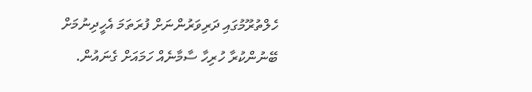ހެލްތުރޫމުގައި ދަރިވަރުންނަށް ފުރަތަމަ އެހީދިނުމަށް ބޭނުންކުރާ ހުރިހާ ސާމާނެއް ހަމައަށް ގެނައުން.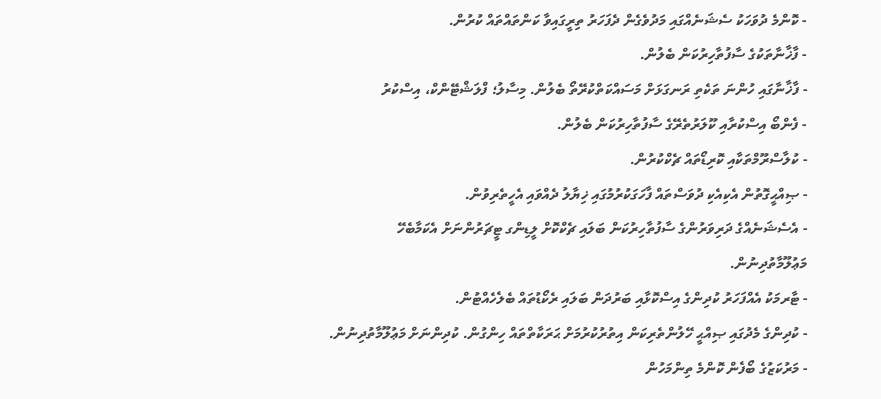- ކޮންމެ ދުވަހަކު ސެޝަނެއްގައި މަދުވެގެން ދެފަހަރު ތިރީގައިވާ ކަންތައްތައް ކުރުން.
- ފާޚާނާތަކުގެ ސާފުތާހިރުކަން ބެލުން.
- ފާޚާނާގައި ހުންނަ ތަކެތި ރަނގަޅަށް މަސައްކަތްކުރޭތޯ ބެލުން. މިސާލު؛ ފްލަޝްޓޭންކް، އިސްކުރު
- ފެންބޯ އިސްކުރާއި ކޫލަރުތެރޭގެ ސާފުތާހިރުކަން ބެލުން.
- ކުލާސްރޫމްތަކާއި ކޮރިޑޯތައް ޗެކްކުރުން.
- ޞިއްޙީގޮތުން އެކިއެކި ދުވަސްތައް ފާހަގަކުރުމުގައި ޚިޔާލު ދެއްވައި އެހީތެރިވުން.
- އެސެޝަނެއްގެ ދަރިވަރުންގެ ސާފުތާހިރުކަން ބަލައި ޗެކްކޮށް ލީޑިންގ ޓީޗަރުންނަށް އެކަމާބެހޭ މަޢުލޫމާތުދިނުން.
- ޓާރމަކު އެއްފަހަރު ކުދިންގެ އިސްކޮޅާއި ބަރުދަން ބަލައި ރެކޯޑުތައް ބެލެހެއްޓުން.
- ކުދިންގެ މެދުގައި ޞިއްޙީ ހޭލުންތެރިކަން އިތުރުކުރުމަށް ޙަރަކާތްތައް ހިންގުން. ކުދިންނަށް މަޢުލޫމާތުދިނުން.
- މަރުކަޒުގެ ބޯފެން ކޮންމެ ތިންމަހުން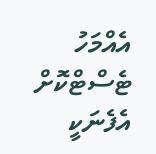އެއްމަހު ޓެސްޓްކޮށް އެފެނަކީ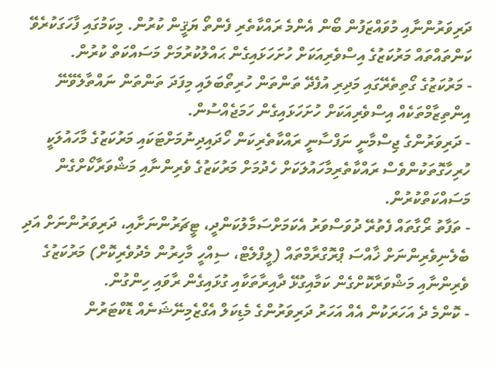ދަރިވަރުންނާއި މުވައްޒަފުން ބޯން އެންމެ ރައްކާތެރި ފެންތޯ ޔަޤީން ކުރުން. މިކަމުގައި ފާހަގަކުރެވޭ ކަންތައްތައް މަރުކަޒުގެ އިސްވެރިއަކަށް ހުށަހަޅައިގެން ޙައްލުކުރުމަށް މަސައްކަތް ކުރުން.
- މަރުކަޒުގެ ގޯތިތެރޭގައި މަދިރި އުފެދޭ ތަންތަން ހުރިތޯބަލައި މިފަދަ ތަންތަން ނައްތާލެވޭނޭ އިންތިޒާމްތަކެއް އިސްވެރިއަކަށް ހުށަހަޅައިގެން ހަމަޖެއްސުން.
- ދަރިވަރުންގެ ޖިސްމާނީ ނަފްސާނީ ރައްކާތެރިކަން ހޯދައިދިނުމަށްޓަކައި މަރުކަޒުގެ މާހައުލަކީ ހުރިހާގޮތަކުންވެސް ރައްކާތެރިމާހައުލަކަށް ހެދުމަށް މަރުކަޒުގެ ވެރިންނާއި މަޝްވަރާކޯށްގެން މަސައްކަތްކުރުން.
- ތަފާތު ރޯގާތައް ފެތުރޭ ދުވަސްވަރު އެކަމަށްސަމާލުކަންދީ، ޓީޗަރުންނަށާއި، ދަރިވަރުންނަށް އަދި ބެލެނިވެރިންނަށް ޚާއްސަ ޕްރޮގްރާމްތައް (ލީފްލެޓް، ސިއްހީ މާހިރުން މެދުވެރިކޮށް) މަރުކަޒުގެ ވެރިންނާއި މަޝްވަރާކޮށްގެން ކަމާއިގުޅޭ ދާއިރާތަކާއި ގުޅައިގެން ރާވައި ހިންގުން.
- ކޮންމެ ދެ އަހަރަކުން އެއް އަހަރު ދަރިވަރުންގެ މެޑިކަލް އެގްޒެމިނޭޝަނެއް ޑޮކްޓަރުން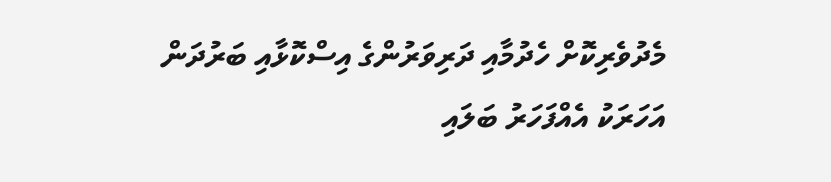މެދުވެރިކޮށް ހެދުމާއި ދަރިވަރުންގެ އިސްކޮޅާއި ބަރުދަން އަހަރަކު އެއްފަހަރު ބަލައި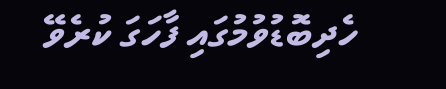ހެދިބޮޑުވުމުގައި ފާހަގަ ކުރެވޭ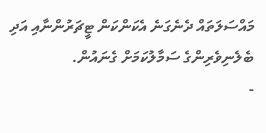މައްސަލަތައް ދެނެގަނެ އެކަންކަން ޓީޗަރުންނާއި އަދި ބެލެނިވެރިންގެ ސަމާލުކަމަށް ގެނައުން.
-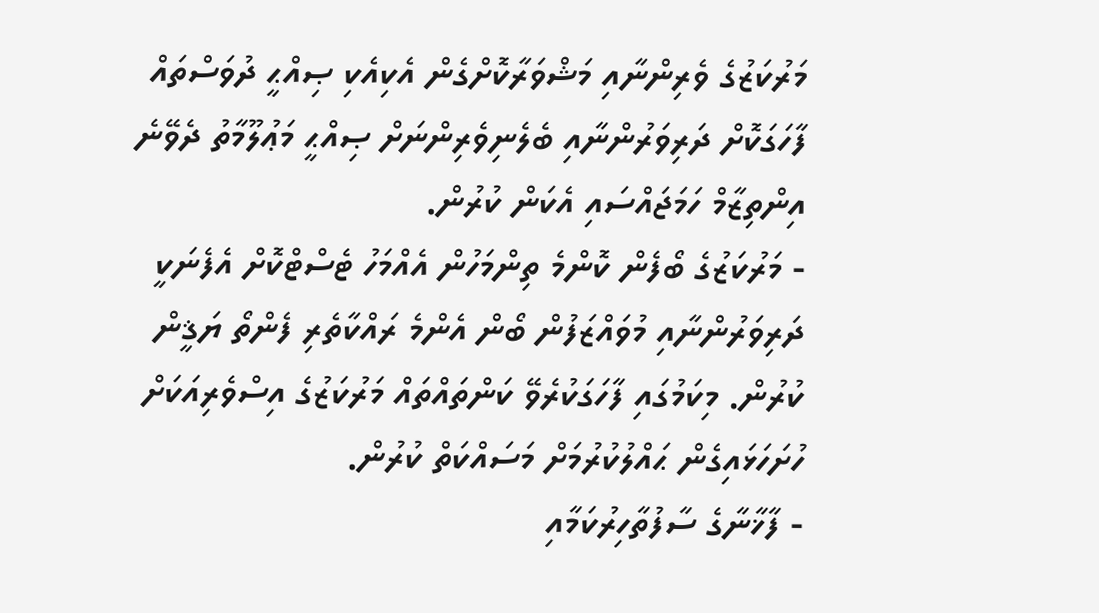މަރުކަޒުގެ ވެރިންނާއި މަޝްވަރާކޮށްގެން އެކިއެކި ޞިއްޙީ ދުވަސްތައް ފާހަގަކޮށް ދަރިވަރުންނާއި ބެލެނިވެރިންނަށް ޞިއްޙީ މަޢުލޫމާތު ދެވޭނެ އިންތިޒާމް ހަމަޖައްސައި އެކަން ކުރުން.
- މަރުކަޒުގެ ބޯފެން ކޮންމެ ތިންމަހުން އެއްމަހު ޓެސްޓްކޮށް އެފެނަކީ ދަރިވަރުންނާއި މުވައްޒަފުން ބޯން އެންމެ ރައްކާތެރި ފެންތޯ ޔަޤީން ކުރުން. މިކަމުގައި ފާހަގަކުރެވޭ ކަންތައްތައް މަރުކަޒުގެ އިސްވެރިއަކަށް ހުށަހަޅައިގެން ޙައްލުކުރުމަށް މަސައްކަތް ކުރުން.
- ފާޚާނާގެ ސާފުތާހިރުކަމާއި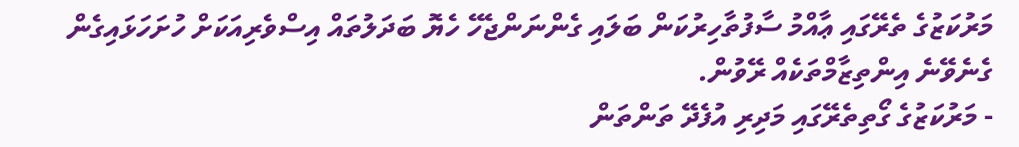މަރުކަޒުގެ ތެރޭގައި ޢާއްމު ސާފުތާހިރުކަން ބަލައި ގެންނަންޖެހޭ ހެޔޮ ބަދަލުތައް އިސްވެރިއަކަށް ހުށަހަޅައިގެން ގެނެވޭނެ އިންތިޒާމްތަކެއް ރޭވުން.
- މަރުކަޒުގެ ގޯތިތެރޭގައި މަދިރި އުފެދޭ ތަންތަން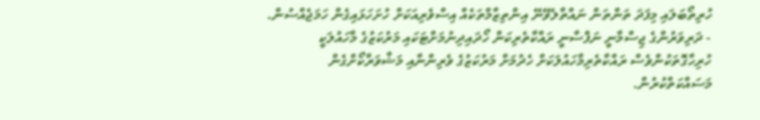ހުރިތޯބަލައި މިފަދަ ތަންތަން ނައްތާލެވޭނޭ އިންތިޒާމްތަކެއް އިސްވެރިއަކަށް ހުށަހަޅައިގެން ހަމަޖެއްސުން.
- ދަރިވަރުންގެ ޖިސްމާނީ ނަފްސާނީ ރައްކާތެރިކަން ހޯދައިދިނުމަށްޓަކައި މަރުކަޒުގެ މާހައުލަކީ ހުރިހާގޮތަކުންވެސް ރައްކާތެރިމާހައުލަކަށް ހެދުމަށް މަރުކަޒުގެ ވެރިންނާއި މަޝްވަރާކޯށްގެން މަސައްކަތްކުރުން.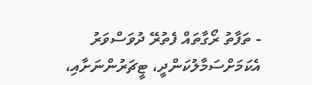- ތަފާތު ރޯގާތައް ފެތުރޭ ދުވަސްވަރު އެކަމަށްސަމާލުކަންދީ، ޓީޗަރުންނަށާއި،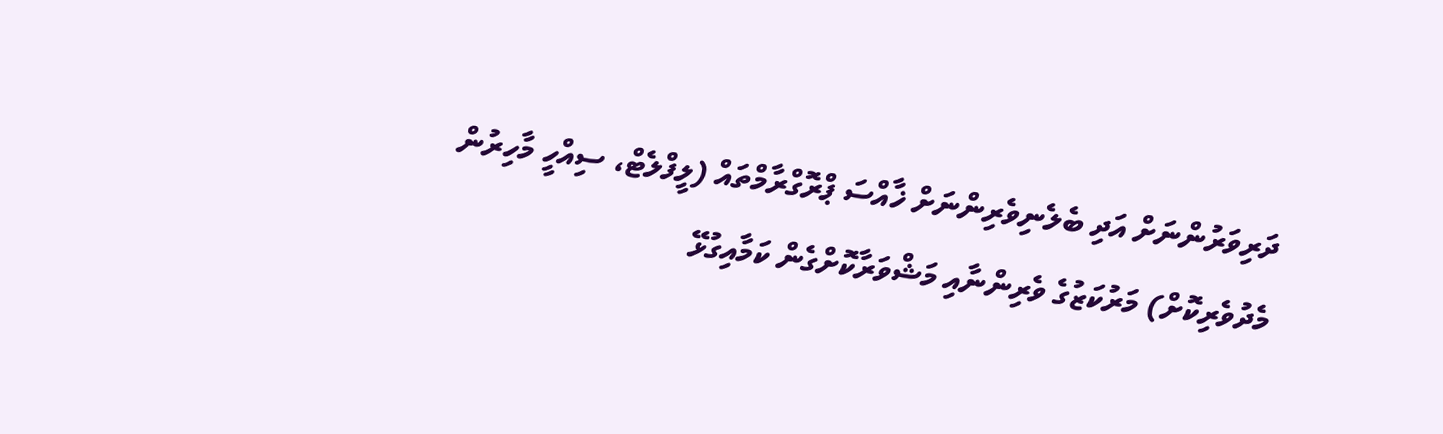ދަރިވަރުންނަށް އަދި ބެލެނިވެރިންނަށް ޚާއްސަ ޕްރޮގްރާމްތައް (ލީފްލެޓް، ސިއްހީ މާހިރުން މެދުވެރިކޮށް) މަރުކަޒުގެ ވެރިންނާއި މަޝްވަރާކޮށްގެން ކަމާއިގުޅޭ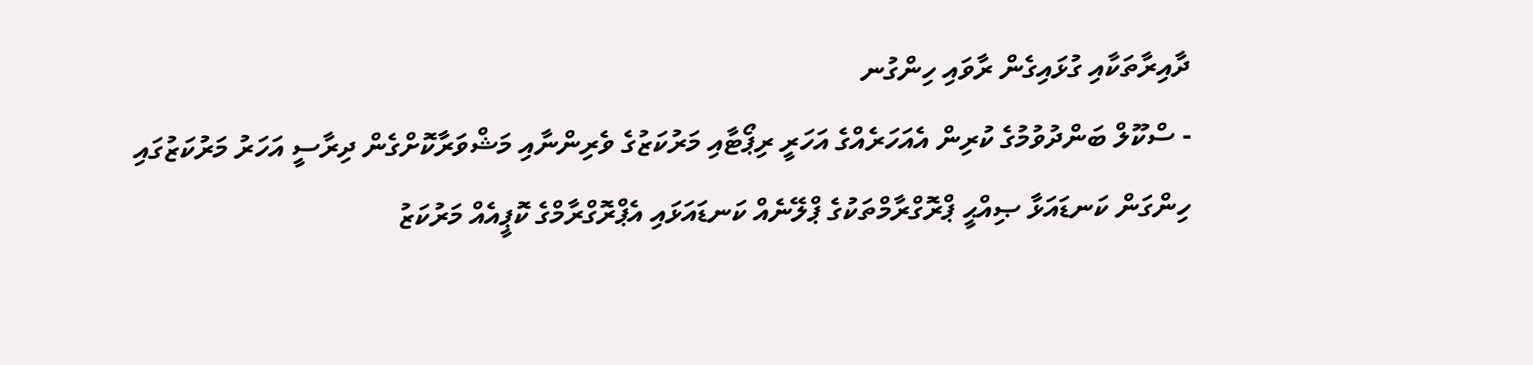ދާއިރާތަކާއި ގުޅައިގެން ރާވައި ހިންގުނ
- ސްކޫލް ބަންދުވުމުގެ ކުރިން އެއަހަރެއްގެ އަހަރީ ރިޕޯޓާއި މަރުކަޒުގެ ވެރިންނާއި މަޝްވަރާކޮށްގެން ދިރާސީ އަހަރު މަރުކަޒުގައި ހިންގަން ކަނޑައަޅާ ޞިއްޙީ ޕްރޮގްރާމްތަކުގެ ޕްލޭނެއް ކަނޑައަޅައި އެޕްރޮގްރާމްގެ ކޮޕީއެއް މަރުކަޒު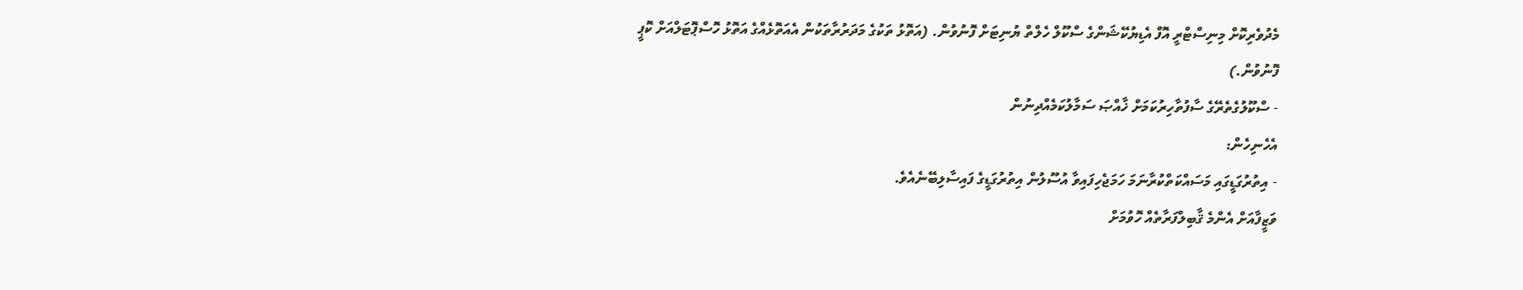މެދުވެރިކޮށް މިނިސްޓްރީ އޮފް އެޑިޔުކޭޝަންގެ ސްކޫލް ހެލްތް ޔުނިޓަށް ފޮނުވުން. (އަތޮޅު ތަކުގެ މަދަރުރާތަކުން އެއަތޮޅެއްގެ އަތޮޅު ހޮސްޕޮޓަލްއަށް ކޮޕީ ފޮނުވުން.)
- ސްކޫލުގެތެރޭގެ ސާފުތާހިރުކަމަށް ޚާއްޞަ ސަމާލުކަމެއްދިނުން
އެހެނިހެން:
- އިތުރުގަޑީގައި މަސައްކަތްކުރާނަމަ ހަމަޖެހިފައިވާ އުސޫލުން އިތުރުގަޑީގެ ފައިސާލިބޭނެއެވެ.
ވަޒީފާއަށް އެންމެ ޤާބިލްފަރާތެއް ހޮވުމަށް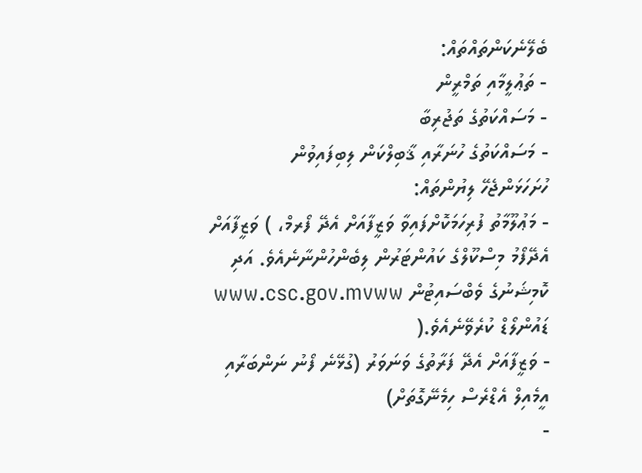ބެލޭނެކަންތައްތައް:
- ތަޢުލީމާއި ތަމްރީން
- މަސައްކަތުގެ ތަޖުރިބާ
- މަސައްކަތުގެ ހުނަރާއި ޤާބިލްކަން ލިބިފައިވުން
ހުށަހަޅަންޖެހޭ ލިޔުންތައް:
- މަޢުލޫމާތު ފުރިހަމަކޮށްފައިވާ ވަޒީފާއަށް އެދޭ ފޯރމް، ) ވަޒީފާއަށް އެދޭފޯމު މިސްކޫލްގެ ކައުންޓަރުން ލިބެންހުންނާނެއެވެ. އަދި ކޮމިޝަނުގެ ވެބްސައިޓުން www.csc.gov.mvww ޑައުންލޯޑް ކުރެވޭނެއެވެ.(
- ވަޒީފާއަށް އެދޭ ފަރާތުގެ ވަނަވަރު (ގުޅޭނެ ފޯނު ނަންބަރާއި އީމެއިލް އެޑްރެސް ހިމެނޭގޮތަށް)
-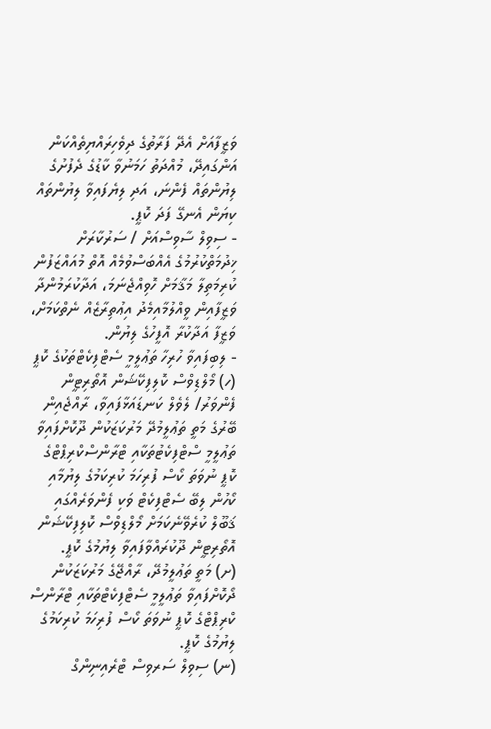ވަޒީފާއަށް އެދޭ ފަރާތުގެ ދިވެހިރައްޔިތެއްކަން އަންގައިދޭ، މުއްދަތު ހަމަނުވާ ކާޑުގެ ދެފުށުގެ ލިޔުންތައް ފެންނަ، އަދި ލިޔެފައިވާ ލިޔުންތައް ކިޔަން އެނގޭ ފަދަ ކޮޕީ.
- ސިވިލް ސާވިސްއަށް / ސަރުކާރަށް ޚިދުމަތްކުރުމުގެ އެއްބަސްވުމެއް އޮތް މުއައްޒަފުން ކުރިމަތިލާ މަޤާމަށް ހޮވިއްޖެނަމަ، އަދާކުރަމުންދާ ވަޒީފާއިން ވީއްލުމާއިމެދު އިޢުތިރާޒެއް ނެތްކަމަށް، ވަޒީފާ އަދާކުރާ އޮފީހުގެ ލިޔުން.
- ލިބިފައިވާ ހުރިހާ ތަޢުލީމީ ސެޓްފިކެޓްތަކުގެ ކޮޕީ
(ހ) މޯލްޑިވްސް ކޮލިފިކޭޝަން އޮތޯރިޓީން ފެންވަރު/ ލެވެލް ކަނޑައަޅާފައިވާ، ރާއްޖެއިން ބޭރުގެ މަތީ ތަޢުލީމުދޭ މަރުކަޒަކުން ދޫކޮށްފައިވާ ތަޢުލީމީ ސްޓްފިކެޓުތަކާއި ޓްރާންސްކްރިޕްޓްގެ ކޮޕީ ނުވަތަ ކޯސް ފުރިހަމަ ކުރިކަމުގެ ލިޔުމާއި ކޯހުން ލިބޭ ސެޓްފިކެޓް ވަކި ފެންވަރެއްގައި ޤަބޫލް ކުރެވޭނެކަމަށް މޯލްޑިވްސް ކޮލިފިކޭޝަން އޮތޯރިޓީން ދޫކުރައްވާފައިވާ ލިޔުމުގެ ކޮޕީ.
(ށ) މަތީ ތަޢުލީމުދޭ، ރާއްޖޭގެ މަރުކަޒަކުން ދޯކޮށްފައިވާ ތަޢުލީމީ ސެޓްފިކެޓްތަކާއި ޓްރާންސް ކްރިޕްޓްގެ ކޮޕީ ނުވަތަ ކޯސް ފުރިހަމަ ކުރިކަމުގެ ލިޔުމުގެ ކޮޕީ.
(ނ) ސިވިލް ސަރވިސް ޓްރެއިނިންގް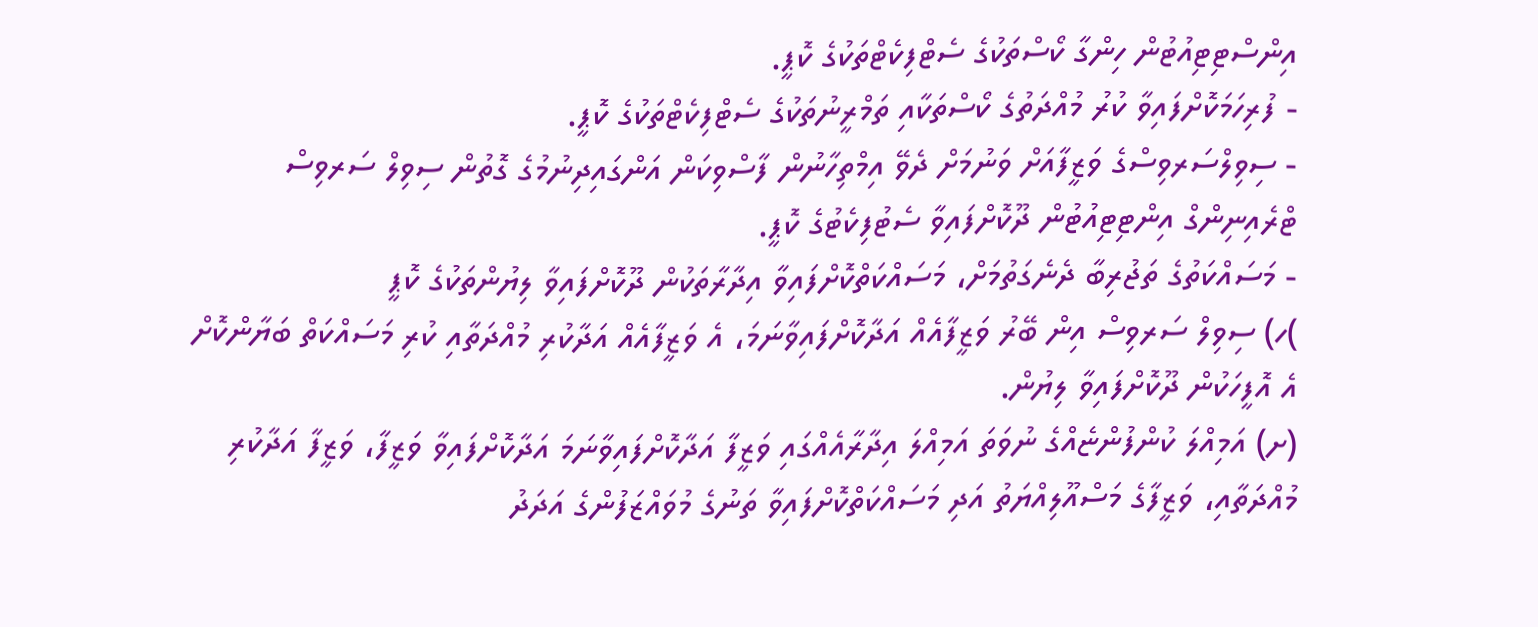އިންސްޓިޓިއުޓުން ހިންގާ ކޯސްތަކުގެ ސެޓްފިކެޓްތަކުގެ ކޮޕީ.
- ފުރިހަމަކޮށްފައިވާ ކުރު މުއްދަތުގެ ކޯސްތަކާއި ތަމްރީނުތަކުގެ ސެޓްފިކެޓްތަކުގެ ކޮޕީ.
- ސިވިލްސަރވިސްގެ ވަޒީފާއަށް ވަނުމަށް ދެވޭ އިމްތިހާނުން ފާސްވިކަން އަންގައިދިނުމުގެ ގޮތުން ސިވިލް ސަރވިސް ޓްރެއިނިންގް އިންޓިޓިއުޓުން ދޫކޮށްފައިވާ ސެޓުފިކެޓުގެ ކޮޕީ.
- މަސައްކަތުގެ ތަޖުރިބާ ދެނެގަތުމަށް، މަސައްކަތްކޮށްފައިވާ އިދާރާތަކުން ދޫކޮށްފައިވާ ލިޔުންތަކުގެ ކޮޕީ
)ހ) ސިވިލް ސަރވިސް އިން ބޭރު ވަޒީފާއެއް އަދާކޮށްފައިވާނަމަ، އެ ވަޒީފާއެއް އަދާކުރި މުއްދަތާއި ކުރި މަސައްކަތް ބަޔާންކޮށް އެ އޮފީހަކުން ދޫކޮށްފައިވާ ލިޔުން.
(ށ) އަމިއްލަ ކުންފުންޏެއްގެ ނުވަތަ އަމިއްލަ އިދާރާއެއްގައި ވަޒީފާ އަދާކޮށްފައިވާނަމަ އަދާކޮށްފައިވާ ވަޒީފާ، ވަޒީފާ އަދާކުރި މުއްދަތާއި، ވަޒީފާގެ މަސްއޫލިއްޔަތު އަދި މަސައްކަތްކޮށްފައިވާ ތަނުގެ މުވައްޒަފުންގެ އަދަދު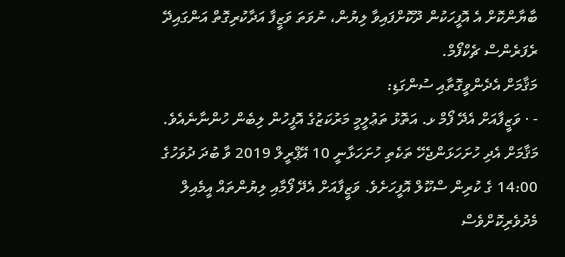ބާޔާންކޮށް އެ އޮފީހަކުން ދޫކޮށްފައިވާ ލިޔުން، ނުވަތަ ވަޒީފާ އަދާކުރިގޮތް އަންގައިދޭ ރެފަރެންސް ޗެކްފޯމް.
މަޤާމަށް އެދެންވީގޮތާއި ސުންގަޑި:
- · ވަޒީފާއަށް އެދޭ ފޯމް ޅ. އަތޮޅު ތަޢުލީމީ މަރުކަޒުގެ އޮފީހުން ލިބެން ހުންނާނެއެވެ. މަޤާމަށް އެދި ހުށަހަޅަންޖެހޭ ތަކެތި ހުށަހަޅާނީ 10 އޭޕްރީލް 2019 ވާ ބުދަ ދުވަހުގެ 14:00 ގެ ކުރިން ސްކޫލް އޮފީހަށެވެ. ވަޒީފާއަށް އެދޭ ފޯމާއި ލިޔުންތައް އީމެއިލް މެދުވެރިކޮށްވެސް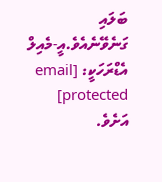ބަލައި ގަނެވޭނެއެވެ.އީ-މެއިލް އެޑްރަހަކީ: [email protected] އަށެވެ.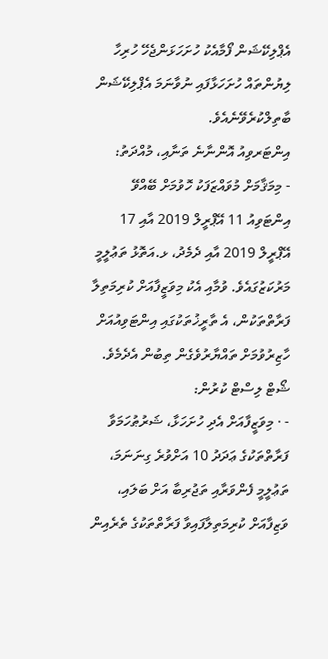އެޕްލިކޭޝަން ފޯމާއެކު ހުށަހަޅަންޖެހޭ ހުރިހާ ލިޔުންތައް ހުށަހަޅާފައި ނުވާނަމަ އެޕްލިކޭޝަން ބާތިލްކުރެވޭނެއެވެ.
އިންޓަރވިއު އޮންނާނެ ތަނާއި، މުއްދަތު:
- މިމަޤާމަށް މުވައްޒަފަކު ހޮވުމަށް ބޭއްވޭ އިންޓަވިއު 11 އޭޕްރީލް 2019 އާއި 17 އޭޕްރީލް 2019 އާއި ދެމެދު، ޅ.އަތޮޅު ތަޢުލީމީ މަރުކަޒުގައެވެ. ވުމާއި އެކު މިވަޒީފާއަށް ކުރިމަތިލާ ފަރާތްތަކުން، އެ ތާރީޚުތަކުގައި އިންޓަވިއުއަށް ހާޒިރުވުމަށް ތައްޔާރުވެގެން ތިބުން އެދެމެވެ.
ޝޯޓް ލިސްޓް ކުރުން:
- · މިވަޒީފާއަށް އެދި ހުށަހަޅާ، ޝަރުޠުހަމަވާ ފަރާތްތަކުގެ ޢަދަދު 10 އަށްވުރެ ގިނަނަމަ، ތަޢުލީމީ ފެންވަރާއި ތަޖުރިބާ އަށް ބަލައި، ވަޒިފާއަށް ކުރިމަތިލާފައިވާ ފަރާތްތަކުގެ ތެރެއިން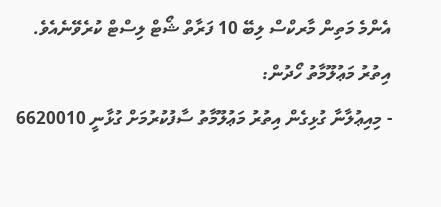އެންމެ މަތިން މާރކްސް ލިބޭ 10 ފަރާތް ޝޯޓް ލިސްޓް ކުރެވޭނެއެވެ.
އިތުރު މަޢުލޫމާތު ހޯދުން:
- މިއިޢުލާނާ ގުޅިގެން އިތުރު މަޢުލޫމާތު ސާފުކުރުމަށް ގުޅާނީ 6620010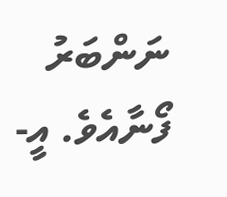ނަންބަރު ފޯނާއެވެ. އީ-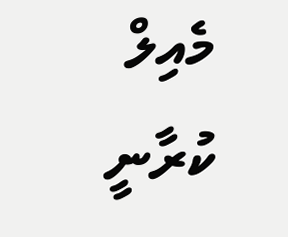މެއިލް ކުރާނީ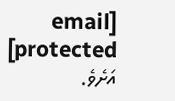[email protected] އަށެވެ.